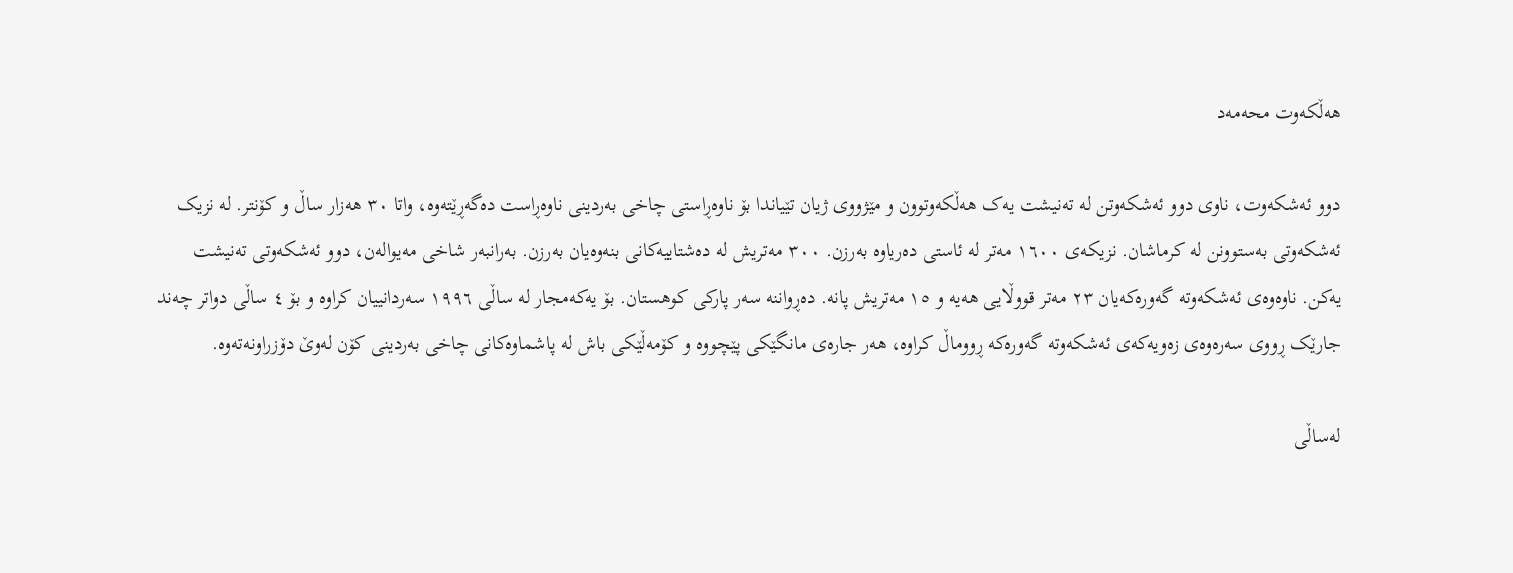هەڵكەوت محەمەد

دوو ئەشکەوت، ناوی دوو ئەشکەوتن لە تەنیشت یەک هەڵکەوتوون و مێژووی ژیان تێیاندا بۆ ناوەڕاستی چاخی بەردینی ناوەڕاست دەگەڕێتەوە، واتا ٣٠ هەزار ساڵ و کۆنتر. لە نزیک ئەشکەوتی بەستوونن لە کرماشان. نزیکەی ١٦٠٠ مەتر لە ئاستی دەریاوە بەرزن. ٣٠٠ مەتریش لە دەشتاییەکانی بنەوەیان بەرزن. بەرانبەر شاخی مەیوالەن، دوو ئەشکەوتی تەنیشت یەکن. ناوەوەی ئەشکەوتە گەورەکەیان ٢٣ مەتر قووڵایی هەیە و ١٥ مەتریش پانە. دەڕواننە سەر پارکی کوهستان. بۆ یەکەمجار لە ساڵی ١٩٩٦ سەردانییان کراوە و بۆ ٤ ساڵی دواتر چەند جارێک ڕووی سەرەوەی زەویەکەی ئەشکەوتە گەورەکە ڕووماڵ کراوە، هەر جارەی مانگێکی پێچووە و کۆمەڵێکی باش لە پاشماوەکانی چاخی بەردینی کۆن لەوێ دۆزراونەتەوە.

لەساڵی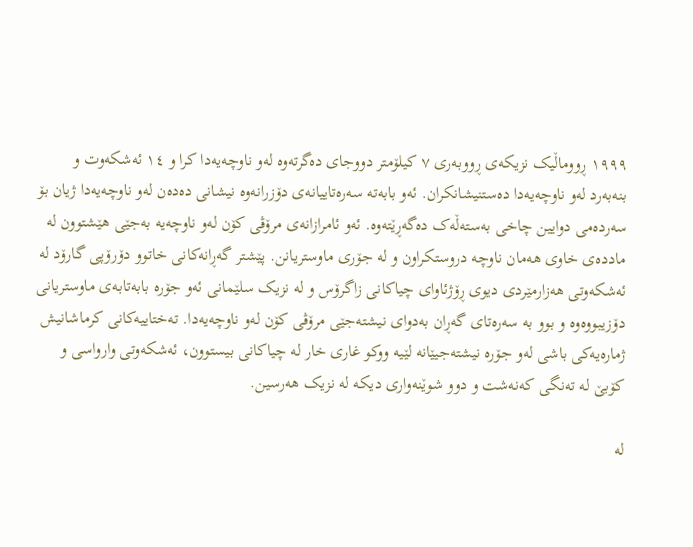١٩٩٩ ڕووماڵیک نزیکەی ڕووبەری ٧ کیلۆمتر دووجای دەگرتەوە لەو ناوچەیەدا کرا و ١٤ ئەشکەوت و بنەبەرد لەو ناوچەیەدا دەستنیشانکران. ئەو بابەتە سەرەتاییانەی دۆزرانەوە نیشانی دەدەن لەو ناوچەیەدا ژیان بۆ سەردەمی دوایین چاخی بەستەڵەک دەگەڕێتەوە. ئەو ئامرازانەی مرۆڤی کۆن لەو ناوچەیە بەجێی هێشتوون لە ماددەی خاوی هەمان ناوچە دروستکراون و لە جۆری ماوستریانن. پێشتر گەڕانەکانی خاتوو دۆرۆپی گارۆد لە ئەشکەوتی هەزارمێردی دیوی ڕۆژئاوای چیاکانی زاگرۆس و لە نزیک سلێمانی ئەو جۆرە بابەتابەی ماوستریانی دۆزیبووەوە و بوو بە سەرەتای گەڕان بەدوای نیشتەجێی مرۆڤی کۆن لەو ناوچەیەدا. تەختاییەکانی کرماشانیش ژمارەیەکی باشی لەو جۆرە نیشتەجیێانە لێیە ووکو غاری خار لە چیاکانی بیستوون، ئەشکەوتی وارواسی و کۆبێ لە تەنگی کەنەشت و دوو شوێنەواری دیکە لە نزیک هەرسین.

لە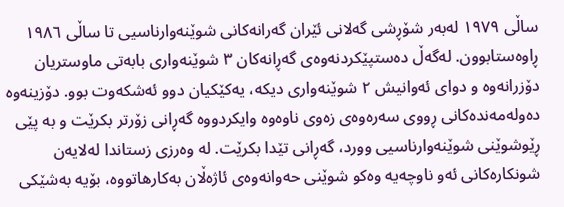ساڵی ١٩٧٩ لەبەر شۆڕشی گەلانی ئێران گەرانەکانی شوێنەوارناسیی تا ساڵی ١٩٨٦ ڕاوەستابوون. لەگەڵ دەستپێکردنەوەی گەڕانەکان ٣ شوێنەواری بابەتی ماوستریان دۆزرانەوە و دوای ئەوانیش ٢ شوێنەواری دیکە، یەکێکیان دوو ئەشکەوت بوو. دۆزینەوە دەولەمەندەکانی ڕووی سەرەوەی زەوی ناوەوە وایکردووە گەڕانی زۆرتر بکرێت و بە پێی ڕێوشوێنی شوێنەوارناسیی وورد، گەڕانی تێدا بکرێت. لە وەرزی زستاندا لەلایەن شونکارەکانی ئەو ناوچەیە وەکو شوێنی حەوانەوەی ئاژەڵان بەکارهاتووە، بۆیە بەشێکی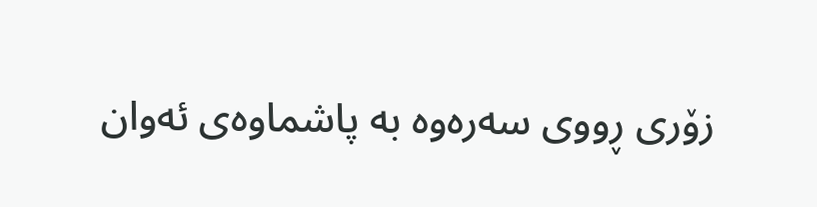زۆری ڕووی سەرەوە بە پاشماوەی ئەوان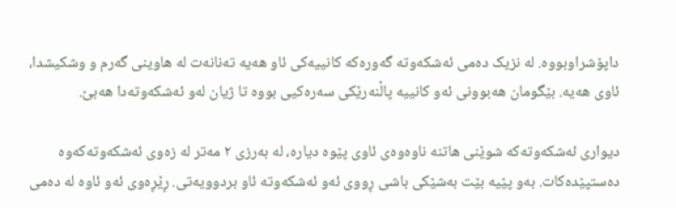داپۆشراوبووە. لە نزیک دەمی ئەشکەوتە گەورەکە کانییەکی ئاو هەیە تەنانەت لە هاوینی گەرم و وشکیشدا، ئاوی هەیە. بێگومان هەبوونی ئەو کانییە پاڵنەرێکی سەرەکیی بووە تا ژیان لەو ئەشکەوتەدا هەبێ.

دیواری ئەشکەوتەکە شوێنی هاتنە ناوەوەی ئاوی پێوە دیارە، لە بەرزی ٢ مەتر لە زەوی ئەشکەوتەکەوە دەستپێدەکات. بەو پێیە بێت بەشێکی باشی ڕووی ئەو ئەشکەوتە ئاو بردوویەتی. ڕێڕەوی ئەو ئاوە لە دەمی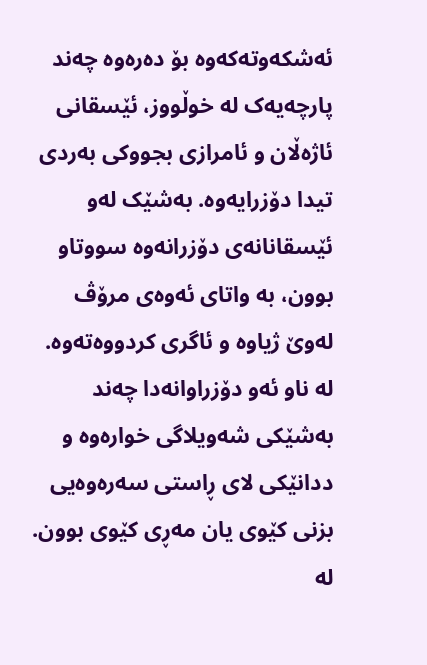ئەشکەوتەکەوە بۆ دەرەوە چەند پارچەیەک لە خوڵووز، ئێسقانی ئاژەڵان و ئامرازی بجووکی بەردی تیدا دۆزرایەوە. بەشێک لەو ئێسقانانەی دۆزرانەوە سووتاو بوون، بە واتای ئەوەی مرۆڤ لەوێ ژیاوە و ئاگری کردووەتەوە. لە ناو ئەو دۆزراوانەدا چەند بەشێکی شەویلاگی خوارەوە و ددانێکی لای ڕاستی سەرەوەیی بزنی کێوی یان مەڕی کێوی بوون. لە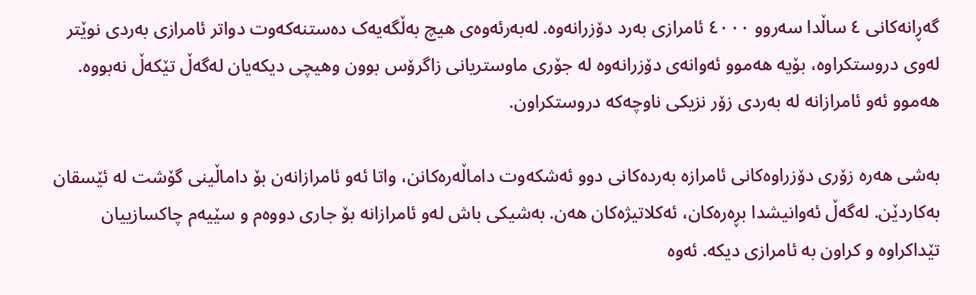گەڕانەکانی ٤ ساڵدا سەروو ٤٠٠٠ ئامرازی بەرد دۆزرانەوە. لەبەرئەوەی هیچ بەڵگەیەک دەستنەکەوت دواتر ئامرازی بەردی نوێتر لەوی دروستکراوە، بۆیە هەموو ئەوانەی دۆزرانەوە لە جۆری ماوستریانی زاگرۆس بوون وهیچی دیکەیان لەگەڵ تێکەڵ نەبووە. هەموو ئەو ئامرازانە لە بەردی زۆر نزیکی ناوچەکە دروستکراون.

بەشی هەرە زۆری دۆزراوەکانی ئامرازە بەردەکانی دوو ئەشکەوت داماڵەرەکانن، واتا ئەو ئامرازانەن بۆ داماڵینی گۆشت لە ئێسقان بەکاردێن. لەگەڵ ئەوانیشدا بڕەرەکان، ئەکلاتیژەکان هەن. بەشیکی باش لەو ئامرازانە بۆ جاری دووەم و سێیەم چاکسازییان تێداکراوە و کراون بە ئامرازی دیکە. ئەوە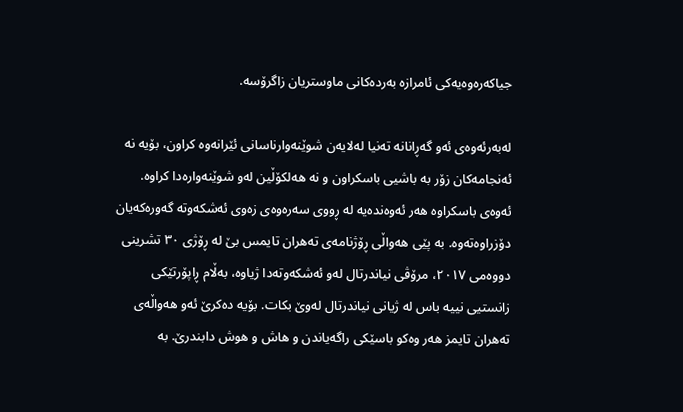جیاکەرەوەیەکی ئامرازە بەردەکانی ماوستریان زاگرۆسە.

لەبەرئەوەی ئەو گەڕانانە تەنیا لەلایەن شوێنەوارناسانی ئێرانەوە کراون، بۆیە نە ئەنجامەکان زۆر بە باشیی باسکراون و نە هەلکۆڵین لەو شوێنەوارەدا کراوە. ئەوەی باسکراوە هەر ئەوەندەیە لە ڕووی سەرەوەی زەوی ئەشکەوتە گەورەکەیان دۆزراوەتەوە. بە پێی هەواڵی ڕۆژنامەی تەهران تایمس بێ لە ڕۆژی ٣٠ تشرینی دووەمی ٢٠١٧، مرۆڤی نیاندرتال لەو ئەشکەوتەدا ژیاوە، بەڵام ڕاپۆرتێکی زانستیی نییە باس لە ژیانی نیاندرتال لەوێ بکات. بۆیە دەکرێ ئەو هەواڵەی تەهران تایمز هەر وەکو باسێکی راگەیاندن و هاش و هوش دابندرێ. بە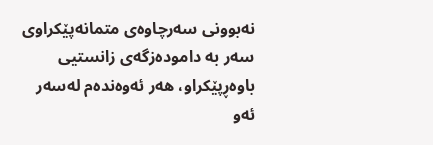نەبوونی سەرچاوەی متمانەپێکراوی سەر بە دامودەزگەی زانستیی باوەڕپێکراو، هەر ئەوەندەم لەسەر ئەو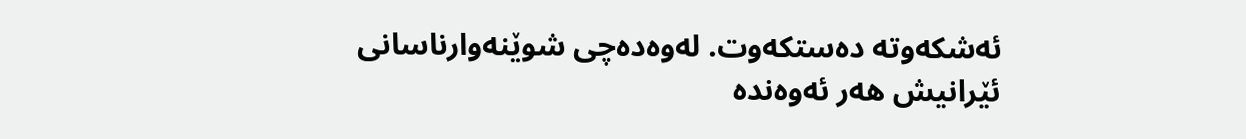ئەشکەوتە دەستکەوت. لەوەدەچی شوێنەوارناسانی ئێرانیش هەر ئەوەندە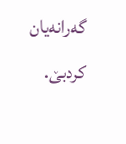گەرانەیان کردبێ.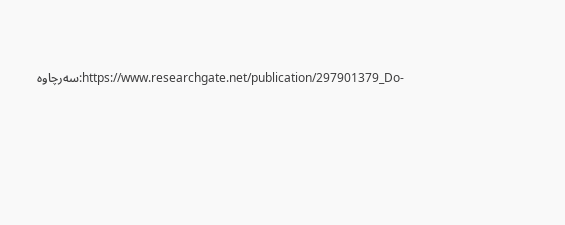سەرچاوە:https://www.researchgate.net/publication/297901379_Do-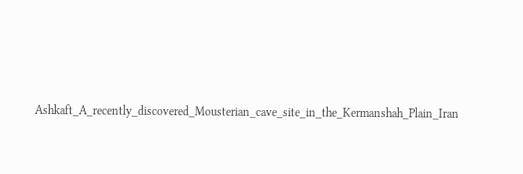Ashkaft_A_recently_discovered_Mousterian_cave_site_in_the_Kermanshah_Plain_Iran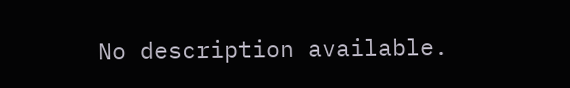No description available.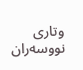وتاری نووسەران